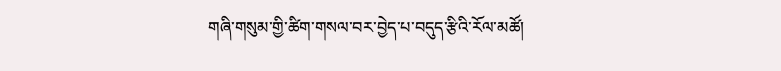གཞི་གསུམ་གྱི་ཚིག་གསལ་བར་བྱེད་པ་བདུད་རྩིའི་རོལ་མཚོ།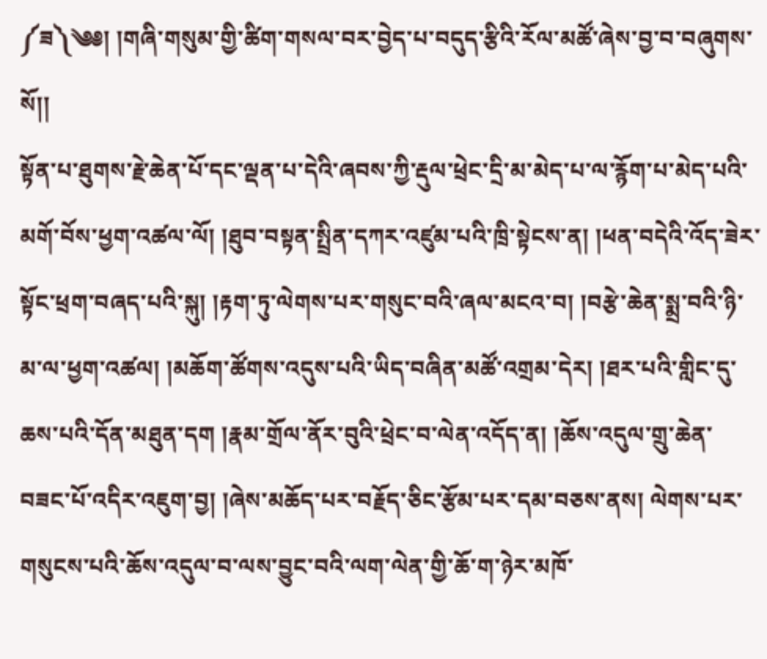༼ཟ༽༄༅། །གཞི་གསུམ་གྱི་ཚིག་གསལ་བར་བྱེད་པ་བདུད་རྩིའི་རོལ་མཚོ་ཞེས་བྱ་བ་བཞུགས་སོ།།
སྟོན་པ་ཐུགས་རྗེ་ཆེན་པོ་དང་ལྡན་པ་དེའི་ཞབས་ཀྱི་རྡུལ་ཕྲེང་དྲི་མ་མེད་པ་ལ་རྙོག་པ་མེད་པའི་མགོ་བོས་ཕྱག་འཚལ་ལོ། །ཐུབ་བསྟན་སྤྲིན་དཀར་འཛུམ་པའི་ཁྲི་སྟེངས་ན། །ཕན་བདེའི་འོད་ཟེར་སྟོང་ཕྲག་བཞད་པའི་སྐུ། །རྟག་ཏུ་ལེགས་པར་གསུང་བའི་ཞལ་མངའ་བ། །བརྩེ་ཆེན་སྨྲ་བའི་ཉི་མ་ལ་ཕྱག་འཚལ། །མཆོག་ཚོགས་འདུས་པའི་ཡིད་བཞིན་མཚོ་འགྲམ་དེར། །ཐར་པའི་གླིང་དུ་ཆས་པའི་དོན་མཐུན་དག །རྣམ་གྲོལ་ནོར་བུའི་ཕྲེང་བ་ལེན་འདོད་ན། །ཆོས་འདུལ་གྲུ་ཆེན་བཟང་པོ་འདིར་འཇུག་བྱ། །ཞེས་མཆོད་པར་བརྗོད་ཅིང་རྩོམ་པར་དམ་བཅས་ནས། ལེགས་པར་གསུངས་པའི་ཆོས་འདུལ་བ་ལས་བྱུང་བའི་ལག་ལེན་གྱི་ཆོ་ག་ཉེར་མཁོ་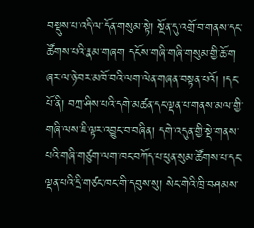བསྡུས་པ་འདི་ལ་དོན་གསུམ་སྟེ། སྔོན་དུ་འགྲོ་བ་གནས་དང་ཚོགས་པའི་རྣམ་གཞག དངོས་གཞི་གཞི་གསུམ་གྱི་ཆོ་ག ཞར་ལ་ཉེ་བར་མཁོ་བའི་ལག་ལེན་གཞན་བསྟན་པའོ། །དང་པོ་ནི། བཀྲ་ཤིས་པའི་དགེ་མཚན་དང་ལྡན་པ་གནས་མལ་གྱི་གཞི་ལས་ཇི་ལྟར་འབྱུང་བ་བཞིན། དགེ་འདུན་གྱི་སྡེ་གནས་པའི་གཞི་གཙུག་ལག་ཁང་བཀོད་པ་ཕུན་སུམ་ཚོགས་པ་དང་ལྡན་པའི་དྲི་གཙང་ཁང་གི་དབུས་སུ། སེང་གེའི་ཁྲི་བཤམས་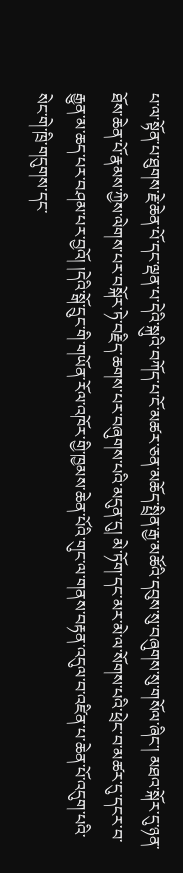པ་ལ་སྟོན་པ་ཐུགས་རྗེ་ཆེན་པོ་དང་ལྡན་པ་དེའི་སྐུའི་བཀོད་པ་ངོ་མཚར་ཅན་མཆོད་སྤྲིན་རྒྱ་མཚོའི་དབུས་སུ་བཞུགས་སུ་གསོལ་ཞིང་། མཐའ་སྐོར་དུ་ཉན་ཐོས་ཆེན་པོ་རྣམས་ཀྱིས་ལེགས་པར་བསྐོར་ཏེ་བརྗིད་ཆགས་པར་བཞུགས་པའི་མདུན་དུ། མེ་ཏོག་དང་མར་མེ་ལ་སོགས་པའི་ཕྲེང་བ་མཚར་དུ་དངར་བ་རྒྱུན་མ་ཆད་པར་བཤམ་པར་བྱའོ། །དེའི་སྒོ་དྲུང་གི་གཡོན་རོལ་འཁོར་གྱི་ཁྱམས་ཆེན་པོའི་གུང་ལ་གནས་བརྟན་འདུལ་བ་འཛིན་པ་ཆེན་པོ་འདུག་པའི་སེང་གེ་ཁྲི་གདུགས་དང་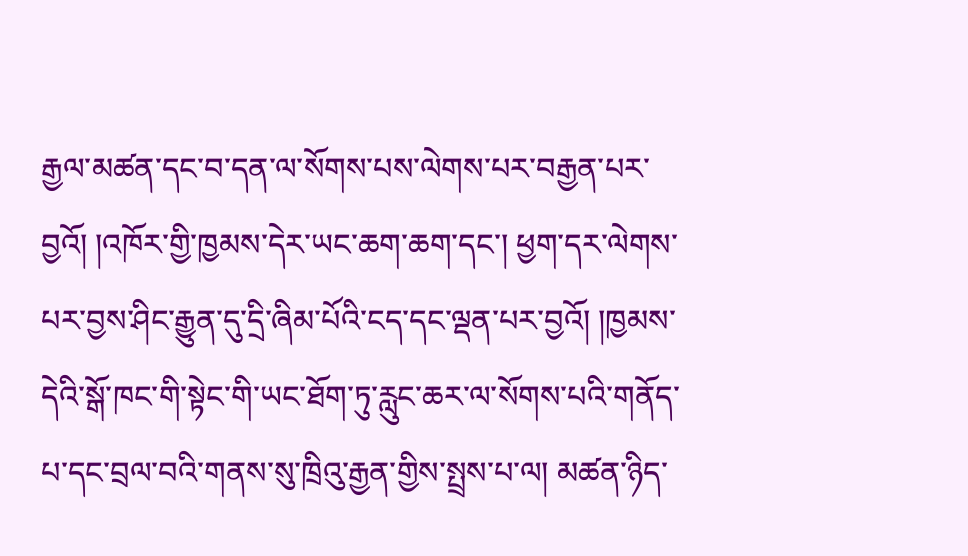རྒྱལ་མཚན་དང་བ་དན་ལ་སོགས་པས་ལེགས་པར་བརྒྱན་པར་བྱའོ། །འཁོར་གྱི་ཁྱམས་དེར་ཡང་ཆག་ཆག་དང་། ཕྱག་དར་ལེགས་པར་བྱས་ཤིང་རྒྱུན་དུ་དྲི་ཞིམ་པོའི་ངད་དང་ལྡན་པར་བྱའོ། །ཁྱམས་དེའི་སྒོ་ཁང་གི་སྟེང་གི་ཡང་ཐོག་ཏུ་རླུང་ཆར་ལ་སོགས་པའི་གནོད་པ་དང་བྲལ་བའི་གནས་སུ་ཁྲིའུ་རྒྱན་གྱིས་སྤྲས་པ་ལ། མཚན་ཉིད་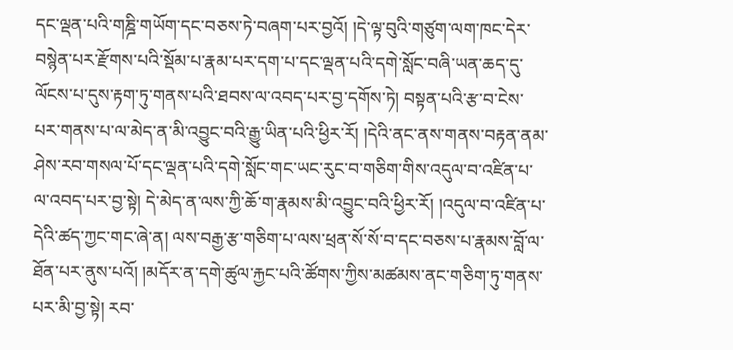དང་ལྡན་པའི་གཎྜི་གཡོག་དང་བཅས་ཏེ་བཞག་པར་བྱའོ། །དེ་ལྟ་བུའི་གཙུག་ལག་ཁང་དེར་བསྙེན་པར་རྫོགས་པའི་སྡོམ་པ་རྣམ་པར་དག་པ་དང་ལྡན་པའི་དགེ་སློང་བཞི་ཡན་ཆད་དུ་ལོངས་པ་དུས་རྟག་ཏུ་གནས་པའི་ཐབས་ལ་འབད་པར་བྱ་དགོས་ཏེ། བསྟན་པའི་རྩ་བ་ངེས་པར་གནས་པ་ལ་མེད་ན་མི་འབྱུང་བའི་རྒྱུ་ཡིན་པའི་ཕྱིར་རོ། །དེའི་ནང་ནས་གནས་བརྟན་ནམ་ཤེས་རབ་གསལ་པོ་དང་ལྡན་པའི་དགེ་སློང་གང་ཡང་རུང་བ་གཅིག་གིས་འདུལ་བ་འཛིན་པ་ལ་འབད་པར་བྱ་སྟེ། དེ་མེད་ན་ལས་ཀྱི་ཆོ་ག་རྣམས་མི་འབྱུང་བའི་ཕྱིར་རོ། །འདུལ་བ་འཛིན་པ་དེའི་ཚད་ཀྱང་གང་ཞེ་ན། ལས་བརྒྱ་རྩ་གཅིག་པ་ལས་ཕྲན་སོ་སོ་བ་དང་བཅས་པ་རྣམས་བློ་ལ་ཐོན་པར་ནུས་པའོ། །མདོར་ན་དགེ་ཚུལ་རྐྱང་པའི་ཚོགས་ཀྱིས་མཚམས་ནང་གཅིག་ཏུ་གནས་པར་མི་བྱ་སྟེ། རབ་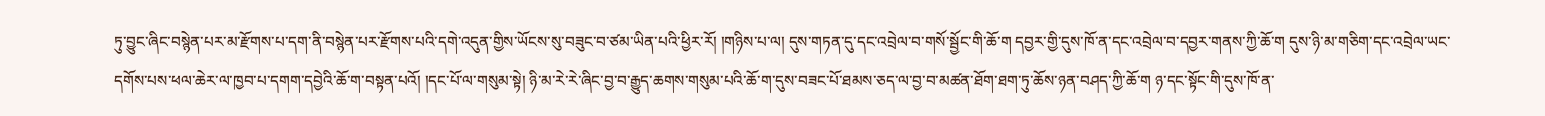ཏུ་བྱུང་ཞིང་བསྙེན་པར་མ་རྫོགས་པ་དག་ནི་བསྙེན་པར་རྫོགས་པའི་དགེ་འདུན་གྱིས་ཡོངས་སུ་བཟུང་བ་ཙམ་ཡིན་པའི་ཕྱིར་རོ། །གཉིས་པ་ལ། དུས་གཏན་དུ་དང་འབྲེལ་བ་གསོ་སྦྱོང་གི་ཆོ་ག དབྱར་གྱི་དུས་ཁོ་ན་དང་འབྲེལ་བ་དབྱར་གནས་ཀྱི་ཆོ་ག དུས་ཉི་མ་གཅིག་དང་འབྲེལ་ཡང་དགོས་པས་ཕལ་ཆེར་ལ་ཁྱབ་པ་དགག་དབྱེའི་ཆོ་ག་བསྟན་པའོ། །དང་པོ་ལ་གསུམ་སྟེ། ཉི་མ་རེ་རེ་ཞིང་བྱ་བ་རྒྱུད་ཆགས་གསུམ་པའི་ཆོ་ག་དུས་བཟང་པོ་ཐམས་ཅད་ལ་བྱ་བ་མཚན་ཐོག་ཐག་ཏུ་ཆོས་ཉན་བཤད་ཀྱི་ཆོ་ག ཉ་དང་སྟོང་གི་དུས་ཁོ་ན་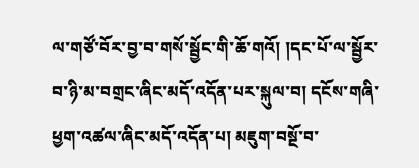ལ་གཙོ་བོར་བྱ་བ་གསོ་སྦྱོང་གི་ཆོ་གའོ། །དང་པོ་ལ་སྦྱོར་བ་ཉི་མ་བགྲང་ཞིང་མདོ་འདོན་པར་སྐུལ་བ། དངོས་གཞི་ཕྱག་འཚལ་ཞིང་མདོ་འདོན་པ། མཇུག་བསྔོ་བ་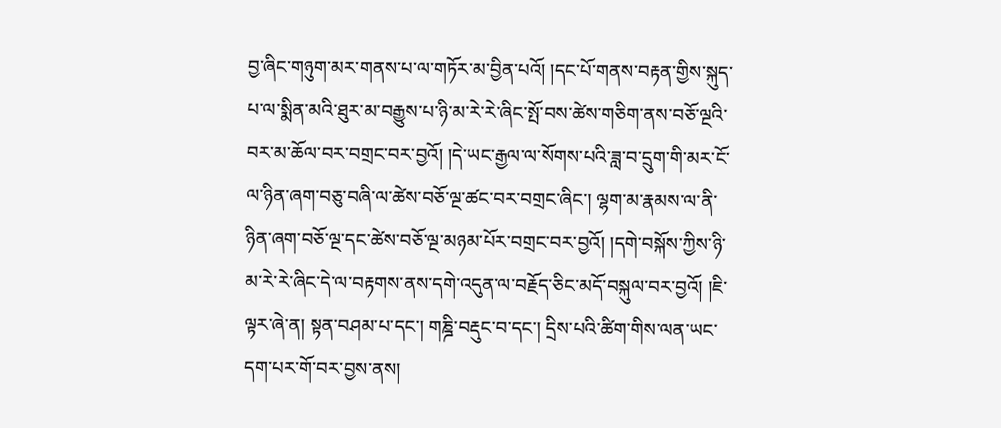བྱ་ཞིང་གཉུག་མར་གནས་པ་ལ་གཏོར་མ་བྱིན་པའོ། །དང་པོ་གནས་བརྟན་གྱིས་སྐུད་པ་ལ་སྨིན་མའི་ཐུར་མ་བརྒྱུས་པ་ཉི་མ་རེ་རེ་ཞིང་སྤོ་བས་ཚེས་གཅིག་ནས་བཅོ་ལྔའི་བར་མ་ཆོལ་བར་བགྲང་བར་བྱའོ། །དེ་ཡང་རྒྱལ་ལ་སོགས་པའི་ཟླ་བ་དྲུག་གི་མར་ངོ་ལ་ཉིན་ཞག་བཅུ་བཞི་ལ་ཚེས་བཅོ་ལྔ་ཚང་བར་བགྲང་ཞིང་། ལྷག་མ་རྣམས་ལ་ནི་ཉིན་ཞག་བཅོ་ལྔ་དང་ཚེས་བཅོ་ལྔ་མཉམ་པོར་བགྲང་བར་བྱའོ། །དགེ་བསྐོས་ཀྱིས་ཉི་མ་རེ་རེ་ཞིང་དེ་ལ་བརྟགས་ནས་དགེ་འདུན་ལ་བརྗོད་ཅིང་མདོ་བསྐུལ་བར་བྱའོ། །ཇི་ལྟར་ཞེ་ན། སྟན་བཤམ་པ་དང་། གཎྜི་བརྡུང་བ་དང་། དྲིས་པའི་ཚིག་གིས་ལན་ཡང་དག་པར་གོ་བར་བྱས་ནས།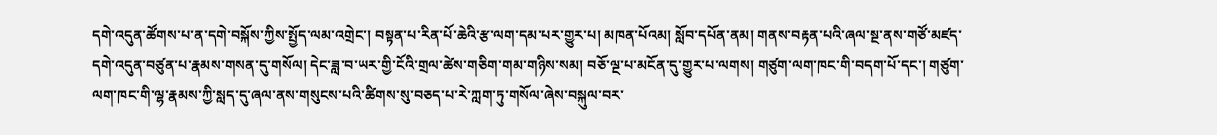དགེ་འདུན་ཚོགས་པ་ན་དགེ་བསྐོས་ཀྱིས་སྤྱོད་ལམ་འགྲེང་། བསྟན་པ་རིན་པོ་ཆེའི་རྩ་ལག་དམ་པར་གྱུར་པ། མཁན་པོའམ། སློབ་དཔོན་ནམ། གནས་བརྟན་པའི་ཞལ་སྔ་ནས་གཙོ་མཛད་དགེ་འདུན་བཙུན་པ་རྣམས་གསན་དུ་གསོལ། དེང་ཟླ་བ་ཡར་གྱི་ངོའི་གྲལ་ཚེས་གཅིག་གམ་གཉིས་སམ། བཅོ་ལྔ་པ་མངོན་དུ་གྱུར་པ་ལགས། གཙུག་ལག་ཁང་གི་བདག་པོ་དང་། གཙུག་ལག་ཁང་གི་ལྷ་རྣམས་ཀྱི་སླད་དུ་ཞལ་ནས་གསུངས་པའི་ཚིགས་སུ་བཅད་པ་རེ་ཀླག་ཏུ་གསོལ་ཞེས་བསྐུལ་བར་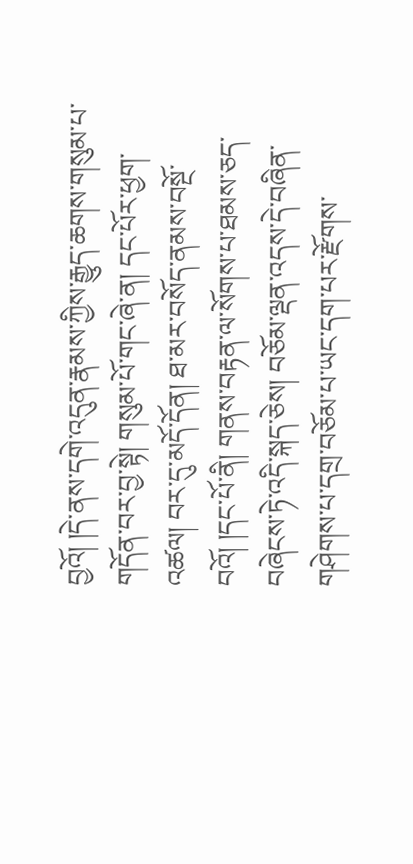བྱའོ། །དེ་ནས་དགེ་འདུན་རྣམས་ཀྱིས་རྒྱུད་ཆགས་གསུམ་པ་གདོན་བར་བྱ་སྟེ། གསུམ་པོ་གང་ཞེ་ན། དང་པོར་ཕྱག་འཚལ། བར་དུ་མདོ་དོན། ཐ་མར་བསོད་ནམས་བསྔོ་བའོ། །དང་པོ་ནི། གནས་བརྟན་ལ་སོགས་པ་ཐམས་ཅད་བཞེངས་ཏེ་འདི་སྐད་ཅེས། བཅོམ་ལྡན་འདས་དེ་བཞིན་གཤེགས་པ་དགྲ་བཅོམ་པ་ཡང་དག་པར་རྫོགས་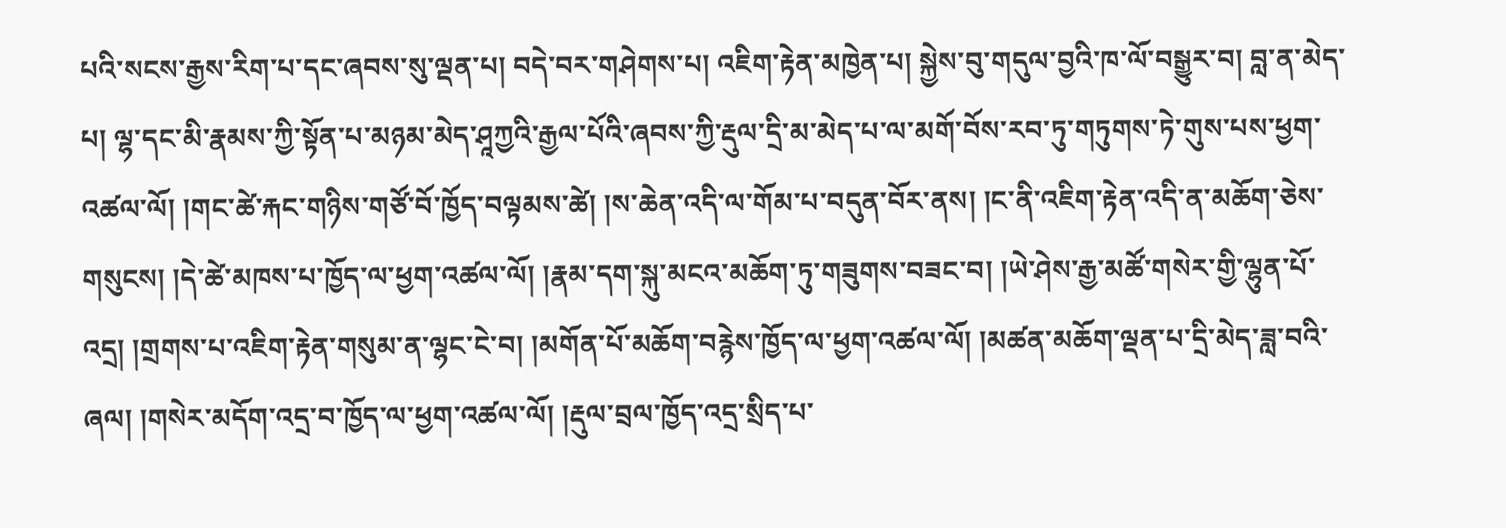པའི་སངས་རྒྱས་རིག་པ་དང་ཞབས་སུ་ལྡན་པ། བདེ་བར་གཤེགས་པ། འཇིག་རྟེན་མཁྱེན་པ། སྐྱེས་བུ་གདུལ་བྱའི་ཁ་ལོ་བསྒྱུར་བ། བླ་ན་མེད་པ། ལྷ་དང་མི་རྣམས་ཀྱི་སྟོན་པ་མཉམ་མེད་ཤཱཀྱའི་རྒྱལ་པོའི་ཞབས་ཀྱི་རྡུལ་དྲི་མ་མེད་པ་ལ་མགོ་བོས་རབ་ཏུ་གཏུགས་ཏེ་གུས་པས་ཕྱག་འཚལ་ལོ། །གང་ཚེ་རྐང་གཉིས་གཙོ་བོ་ཁྱོད་བལྟམས་ཚེ། །ས་ཆེན་འདི་ལ་གོམ་པ་བདུན་བོར་ནས། །ང་ནི་འཇིག་རྟེན་འདི་ན་མཆོག་ཅེས་གསུངས། །དེ་ཚེ་མཁས་པ་ཁྱོད་ལ་ཕྱག་འཚལ་ལོ། །རྣམ་དག་སྐུ་མངའ་མཆོག་ཏུ་གཟུགས་བཟང་བ། །ཡེ་ཤེས་རྒྱ་མཚོ་གསེར་གྱི་ལྷུན་པོ་འདྲ། །གྲགས་པ་འཇིག་རྟེན་གསུམ་ན་ལྷང་ངེ་བ། །མགོན་པོ་མཆོག་བརྙེས་ཁྱོད་ལ་ཕྱག་འཚལ་ལོ། །མཚན་མཆོག་ལྡན་པ་དྲི་མེད་ཟླ་བའི་ཞལ། །གསེར་མདོག་འདྲ་བ་ཁྱོད་ལ་ཕྱག་འཚལ་ལོ། །རྡུལ་བྲལ་ཁྱོད་འདྲ་སྲིད་པ་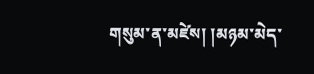གསུམ་ན་མཛེས། །མཉམ་མེད་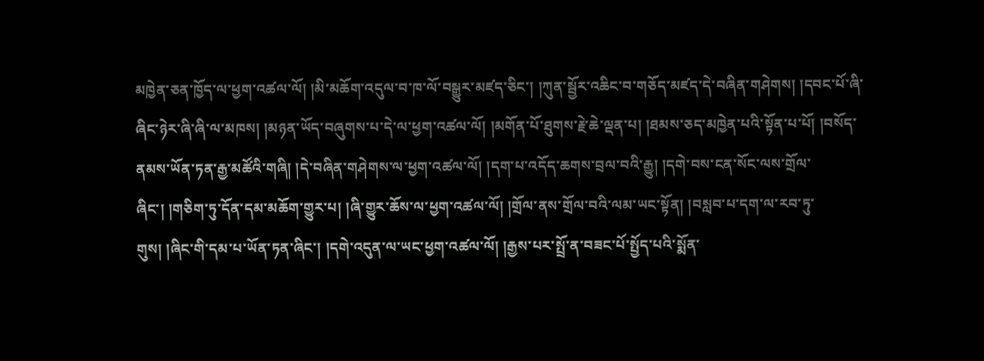མཁྱེན་ཅན་ཁྱོད་ལ་ཕྱག་འཚལ་ལོ། །མི་མཆོག་འདུལ་བ་ཁ་ལོ་བསྒྱུར་མཛད་ཅིང་། །ཀུན་སྦྱོར་འཆིང་བ་གཅོད་མཛད་དེ་བཞིན་གཤེགས། །དབང་པོ་ཞི་ཞིང་ཉེར་ཞི་ཞི་ལ་མཁས། །མཉན་ཡོད་བཞུགས་པ་དེ་ལ་ཕྱག་འཚལ་ལོ། །མགོན་པོ་ཐུགས་རྗེ་ཆེ་ལྡན་པ། །ཐམས་ཅད་མཁྱེན་པའི་སྟོན་པ་པོ། །བསོད་ནམས་ཡོན་ཏན་རྒྱ་མཚོའི་གཞི། །དེ་བཞིན་གཤེགས་ལ་ཕྱག་འཚལ་ལོ། །དག་པ་འདོད་ཆགས་བྲལ་བའི་རྒྱུ། །དགེ་བས་ངན་སོང་ལས་གྲོལ་ཞིང་། །གཅིག་ཏུ་དོན་དམ་མཆོག་གྱུར་པ། །ཞི་གྱུར་ཆོས་ལ་ཕྱག་འཚལ་ལོ། །གྲོལ་ནས་གྲོལ་བའི་ལམ་ཡང་སྟོན། །བསླབ་པ་དག་ལ་རབ་ཏུ་གུས། །ཞིང་གི་དམ་པ་ཡོན་ཏན་ཞིང་། །དགེ་འདུན་ལ་ཡང་ཕྱག་འཚལ་ལོ། །རྒྱས་པར་སྤྲོ་ན་བཟང་པོ་སྤྱོད་པའི་སྨོན་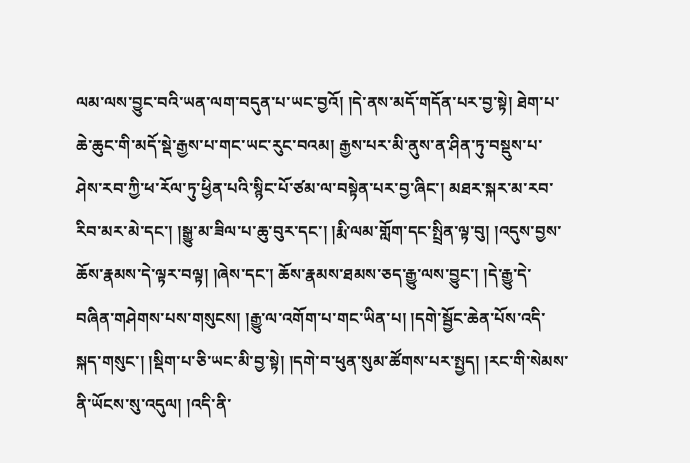ལམ་ལས་བྱུང་བའི་ཡན་ལག་བདུན་པ་ཡང་བྱའོ། །དེ་ནས་མདོ་གདོན་པར་བྱ་སྟེ། ཐེག་པ་ཆེ་ཆུང་གི་མདོ་སྡེ་རྒྱས་པ་གང་ཡང་རུང་བའམ། རྒྱས་པར་མི་ནུས་ན་ཤིན་ཏུ་བསྡུས་པ་ཤེས་རབ་ཀྱི་ཕ་རོལ་ཏུ་ཕྱིན་པའི་སྙིང་པོ་ཙམ་ལ་བསྟེན་པར་བྱ་ཞིང་། མཐར་སྐར་མ་རབ་རིབ་མར་མེ་དང་། །སྒྱུ་མ་ཟིལ་པ་ཆུ་བུར་དང་། །རྨི་ལམ་གློག་དང་སྤྲིན་ལྟ་བུ། །འདུས་བྱས་ཆོས་རྣམས་དེ་ལྟར་བལྟ། །ཞེས་དང་། ཆོས་རྣམས་ཐམས་ཅད་རྒྱུ་ལས་བྱུང་། །དེ་རྒྱུ་དེ་བཞིན་གཤེགས་པས་གསུངས། །རྒྱུ་ལ་འགོག་པ་གང་ཡིན་པ། །དགེ་སྦྱོང་ཆེན་པོས་འདི་སྐད་གསུང་། །སྡིག་པ་ཅི་ཡང་མི་བྱ་སྟེ། །དགེ་བ་ཕུན་སུམ་ཚོགས་པར་སྤྱད། །རང་གི་སེམས་ནི་ཡོངས་སུ་འདུལ། །འདི་ནི་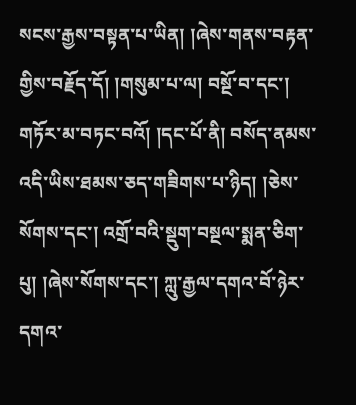སངས་རྒྱས་བསྟན་པ་ཡིན། །ཞེས་གནས་བརྟན་གྱིས་བརྗོད་དོ། །གསུམ་པ་ལ། བསྔོ་བ་དང་། གཏོར་མ་བཏང་བའོ། །དང་པོ་ནི། བསོད་ནམས་འདི་ཡིས་ཐམས་ཅད་གཟིགས་པ་ཉིད། །ཅེས་སོགས་དང་། འགྲོ་བའི་སྡུག་བསྔལ་སྨན་ཅིག་པུ། །ཞེས་སོགས་དང་། ཀླུ་རྒྱལ་དགའ་བོ་ཉེར་དགའ་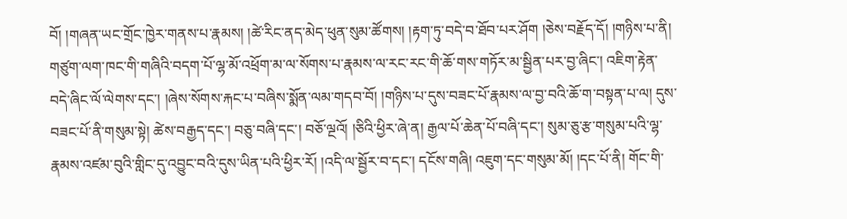བོ། །གཞན་ཡང་གྲོང་ཁྱེར་གནས་པ་རྣམས། །ཚེ་རིང་ནད་མེད་ཕུན་སུམ་ཚོགས། །རྟག་ཏུ་བདེ་བ་ཐོབ་པར་ཤོག །ཅེས་བརྗོད་དོ། །གཉིས་པ་ནི། གཙུག་ལག་ཁང་གི་གཞིའི་བདག་པོ་ལྷ་མོ་འཕྲོག་མ་ལ་སོགས་པ་རྣམས་ལ་རང་རང་གི་ཆོ་གས་གཏོར་མ་སྦྱིན་པར་བྱ་ཞིང་། འཇིག་རྟེན་བདེ་ཞིང་ལོ་ལེགས་དང་། །ཞེས་སོགས་རྐང་པ་བཞིས་སྨོན་ལམ་གདབ་བོ། །གཉིས་པ་དུས་བཟང་པོ་རྣམས་ལ་བྱ་བའི་ཆོ་ག་བསྟན་པ་ལ། དུས་བཟང་པོ་ནི་གསུམ་སྟེ། ཚེས་བརྒྱད་དང་། བཅུ་བཞི་དང་། བཅོ་ལྔའོ། །ཅིའི་ཕྱིར་ཞེ་ན། རྒྱལ་པོ་ཆེན་པོ་བཞི་དང་། སུམ་ཅུ་རྩ་གསུམ་པའི་ལྷ་རྣམས་འཛམ་བུའི་གླིང་དུ་འབྱུང་བའི་དུས་ཡིན་པའི་ཕྱིར་རོ། །འདི་ལ་སྦྱོར་བ་དང་། དངོས་གཞི། འཇུག་དང་གསུམ་མོ། །དང་པོ་ནི། གོང་གི་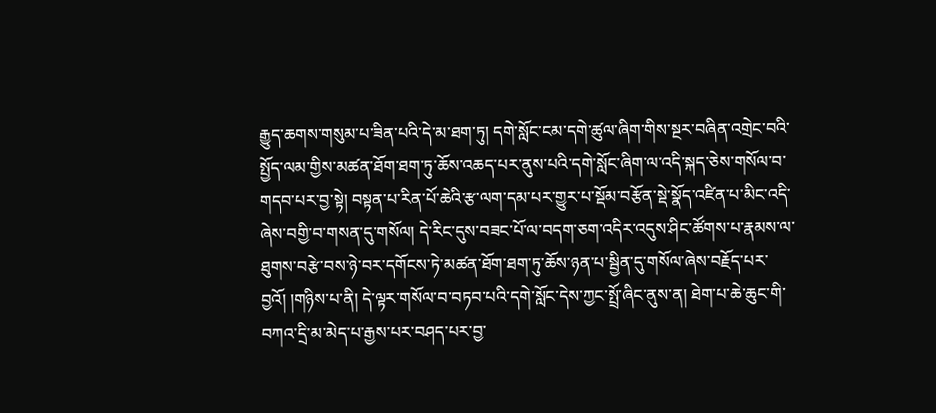རྒྱུད་ཆགས་གསུམ་པ་ཟིན་པའི་དེ་མ་ཐག་ཏུ། དགེ་སློང་ངམ་དགེ་ཚུལ་ཞིག་གིས་སྔར་བཞིན་འགྲེང་བའི་སྤྱོད་ལམ་གྱིས་མཚན་ཐོག་ཐག་ཏུ་ཆོས་འཆད་པར་ནུས་པའི་དགེ་སློང་ཞིག་ལ་འདི་སྐད་ཅེས་གསོལ་བ་གདབ་པར་བྱ་སྟེ། བསྟན་པ་རིན་པོ་ཆེའི་རྩ་ལག་དམ་པར་གྱུར་པ་སྡོམ་བརྩོན་སྡེ་སྣོད་འཛིན་པ་མིང་འདི་ཞེས་བགྱི་བ་གསན་དུ་གསོལ། དེ་རིང་དུས་བཟང་པོ་ལ་བདག་ཅག་འདིར་འདུས་ཤིང་ཚོགས་པ་རྣམས་ལ་ཐུགས་བརྩེ་བས་ཉེ་བར་དགོངས་ཏེ་མཚན་ཐོག་ཐག་ཏུ་ཆོས་ཉན་པ་སྦྱིན་དུ་གསོལ་ཞེས་བརྗོད་པར་བྱའོ། །གཉིས་པ་ནི། དེ་ལྟར་གསོལ་བ་བཏབ་པའི་དགེ་སློང་དེས་ཀྱང་སྤྲོ་ཞིང་ནུས་ན། ཐེག་པ་ཆེ་ཆུང་གི་བཀའ་དྲི་མ་མེད་པ་རྒྱས་པར་བཤད་པར་བྱ་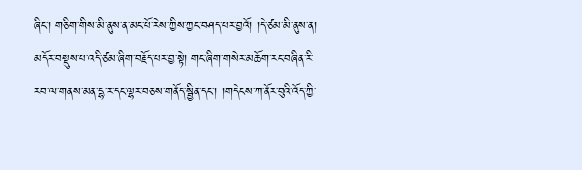ཞིང་། གཅིག་གིས་མི་ནུས་ན་མང་པོ་རེས་ཀྱིས་ཀྱང་བཤད་པར་བྱའོ། །དེ་ཙམ་མི་ནུས་ན། མདོར་བསྡུས་པ་འདི་ཙམ་ཞིག་བརྗོད་པར་བྱ་སྟེ། གང་ཞིག་གསེར་མཆོག་རང་བཞིན་རི་རབ་ལ་གནས་མན་དྷ་ར་དང་ལྷར་བཅས་གནོད་སྦྱིན་དང་། །གདེངས་ཀ་ནོར་བུའི་འོད་ཀྱི་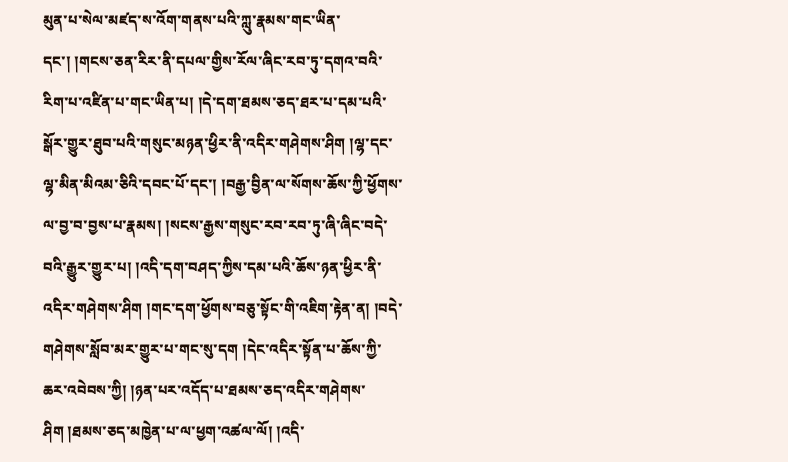མུན་པ་སེལ་མཛད་ས་འོག་གནས་པའི་ཀླུ་རྣམས་གང་ཡིན་དང་། །གངས་ཅན་རིར་ནི་དཔལ་གྱིས་རོལ་ཞིང་རབ་ཏུ་དགའ་བའི་རིག་པ་འཛིན་པ་གང་ཡིན་པ། །དེ་དག་ཐམས་ཅད་ཐར་པ་དམ་པའི་སྒོར་གྱུར་ཐུབ་པའི་གསུང་མཉན་ཕྱིར་ནི་འདིར་གཤེགས་ཤིག །ལྷ་དང་ལྷ་མིན་མིའམ་ཅིའི་དབང་པོ་དང་། །བརྒྱ་བྱིན་ལ་སོགས་ཆོས་ཀྱི་ཕྱོགས་ལ་བྱ་བ་བྱས་པ་རྣམས། །སངས་རྒྱས་གསུང་རབ་རབ་ཏུ་ཞི་ཞིང་བདེ་བའི་རྒྱུར་གྱུར་པ། །འདི་དག་བཤད་ཀྱིས་དམ་པའི་ཆོས་ཉན་ཕྱིར་ནི་འདིར་གཤེགས་ཤིག །གང་དག་ཕྱོགས་བཅུ་སྟོང་གི་འཇིག་རྟེན་ན། །བདེ་གཤེགས་སློབ་མར་གྱུར་པ་གང་སུ་དག །དེང་འདིར་སྟོན་པ་ཆོས་ཀྱི་ཆར་འབེབས་ཀྱི། །ཉན་པར་འདོད་པ་ཐམས་ཅད་འདིར་གཤེགས་ཤིག །ཐམས་ཅད་མཁྱེན་པ་ལ་ཕྱག་འཚལ་ལོ། །འདི་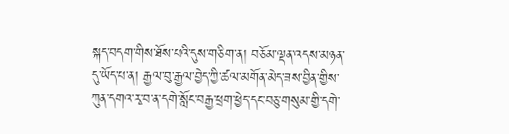སྐད་བདག་གིས་ཐོས་པའི་དུས་གཅིག་ན། བཅོམ་ལྡན་འདས་མཉན་དུ་ཡོད་པ་ན། རྒྱལ་བུ་རྒྱལ་བྱེད་ཀྱི་ཚལ་མགོན་མེད་ཟས་བྱིན་གྱིས་ཀུན་དགའ་རྭ་བ་ན་དགེ་སློང་བརྒྱ་ཕྲག་ཕྱེད་དང་བཅུ་གསུམ་གྱི་དགེ་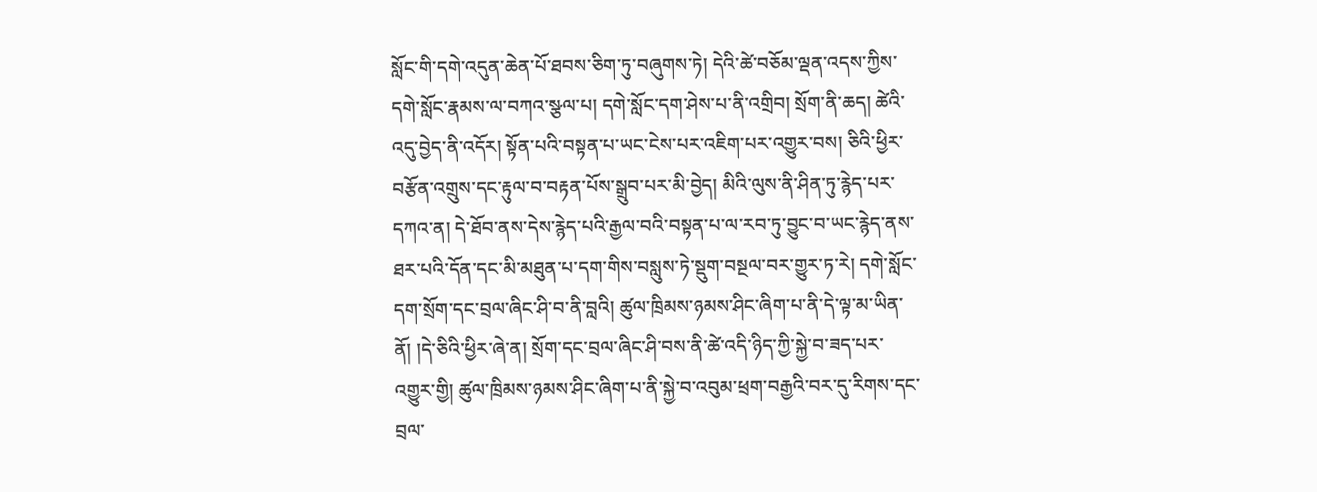སློང་གི་དགེ་འདུན་ཆེན་པོ་ཐབས་ཅིག་ཏུ་བཞུགས་ཏེ། དེའི་ཚེ་བཅོམ་ལྡན་འདས་ཀྱིས་དགེ་སློང་རྣམས་ལ་བཀའ་སྩལ་པ། དགེ་སློང་དག་ཤེས་པ་ནི་འགྲིབ། སྲོག་ནི་ཆད། ཚེའི་འདུ་བྱེད་ནི་འདོར། སྟོན་པའི་བསྟན་པ་ཡང་ངེས་པར་འཇིག་པར་འགྱུར་བས། ཅིའི་ཕྱིར་བརྩོན་འགྲུས་དང་རྟུལ་བ་བརྟན་པོས་སྒྲུབ་པར་མི་བྱེད། མིའི་ལུས་ནི་ཤིན་ཏུ་རྙེད་པར་དཀའ་ན། དེ་ཐོབ་ནས་དེས་རྙེད་པའི་རྒྱལ་བའི་བསྟན་པ་ལ་རབ་ཏུ་བྱུང་བ་ཡང་རྙེད་ནས་ཐར་པའི་དོན་དང་མི་མཐུན་པ་དག་གིས་བསླུས་ཏེ་སྡུག་བསྔལ་བར་གྱུར་ཏ་རེ། དགེ་སློང་དག་སྲོག་དང་བྲལ་ཞིང་ཤི་བ་ནི་བླའི། ཚུལ་ཁྲིམས་ཉམས་ཤིང་ཞིག་པ་ནི་དེ་ལྟ་མ་ཡིན་ནོ། །དེ་ཅིའི་ཕྱིར་ཞེ་ན། སྲོག་དང་བྲལ་ཞིང་ཤི་བས་ནི་ཚེ་འདི་ཉིད་ཀྱི་སྐྱེ་བ་ཟད་པར་འགྱུར་གྱི། ཚུལ་ཁྲིམས་ཉམས་ཤིང་ཞིག་པ་ནི་སྐྱེ་བ་འབུམ་ཕྲག་བརྒྱའི་བར་དུ་རིགས་དང་བྲལ་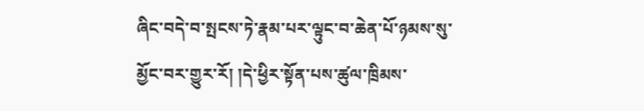ཞིང་བདེ་བ་སྤངས་ཏེ་རྣམ་པར་ལྟུང་བ་ཆེན་པོ་ཉམས་སུ་མྱོང་བར་གྱུར་རོ། །དེ་ཕྱིར་སྟོན་པས་ཚུལ་ཁྲིམས་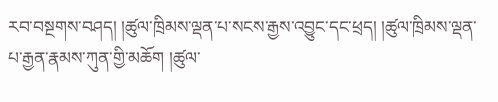རབ་བསྔགས་བཤད། །ཚུལ་ཁྲིམས་ལྡན་པ་སངས་རྒྱས་འབྱུང་དང་ཕྲད། །ཚུལ་ཁྲིམས་ལྡན་པ་རྒྱན་རྣམས་ཀུན་གྱི་མཆོག །ཚུལ་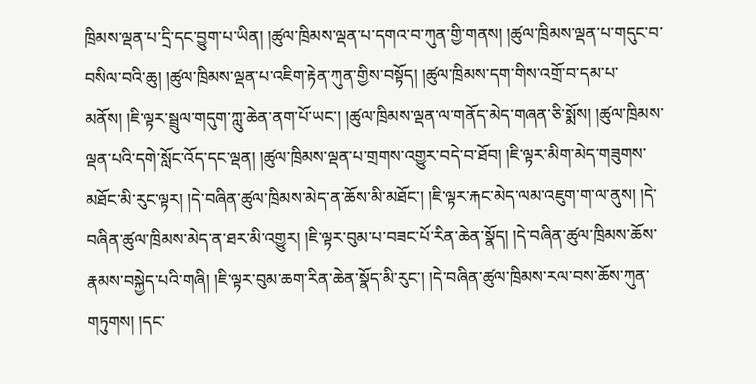ཁྲིམས་ལྡན་པ་དྲི་དང་བྱུག་པ་ཡིན། །ཚུལ་ཁྲིམས་ལྡན་པ་དགའ་བ་ཀུན་གྱི་གནས། །ཚུལ་ཁྲིམས་ལྡན་པ་གདུང་བ་བསིལ་བའི་ཆུ། །ཚུལ་ཁྲིམས་ལྡན་པ་འཇིག་རྟེན་ཀུན་གྱིས་བསྟོད། །ཚུལ་ཁྲིམས་དག་གིས་འགྲོ་བ་དམ་པ་མནོས། །ཇི་ལྟར་སྦྲུལ་གདུག་ཀླུ་ཆེན་ནག་པོ་ཡང་། །ཚུལ་ཁྲིམས་ལྡན་ལ་གནོད་མེད་གཞན་ཅི་སྨོས། །ཚུལ་ཁྲིམས་ལྡན་པའི་དགེ་སློང་འོད་དང་ལྡན། །ཚུལ་ཁྲིམས་ལྡན་པ་གྲགས་འགྱུར་བདེ་བ་ཐོབ། །ཇི་ལྟར་མིག་མེད་གཟུགས་མཐོང་མི་རུང་ལྟར། །དེ་བཞིན་ཚུལ་ཁྲིམས་མེད་ན་ཆོས་མི་མཐོང་། །ཇི་ལྟར་རྐང་མེད་ལམ་འཇུག་ག་ལ་ནུས། །དེ་བཞིན་ཚུལ་ཁྲིམས་མེད་ན་ཐར་མི་འགྱུར། །ཇི་ལྟར་བུམ་པ་བཟང་པོ་རིན་ཆེན་སྣོད། །དེ་བཞིན་ཚུལ་ཁྲིམས་ཆོས་རྣམས་བསྐྱེད་པའི་གཞི། །ཇི་ལྟར་བུམ་ཆག་རིན་ཆེན་སྣོད་མི་རུང་། །དེ་བཞིན་ཚུལ་ཁྲིམས་རལ་བས་ཆོས་ཀུན་གཏུགས། །དང་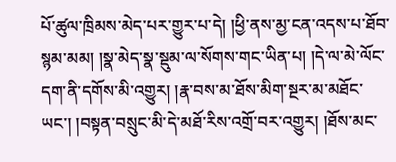པོ་ཚུལ་ཁྲིམས་མེད་པར་གྱུར་པ་དེ། །ཕྱི་ནས་མྱ་ངན་འདས་པ་ཐོབ་སྙམ་མམ། །སྣ་མེད་སྣ་སྡུམ་ལ་སོགས་གང་ཡིན་པ། །དེ་ལ་མེ་ལོང་དག་ནི་དགོས་མི་འགྱུར། །རྣ་བས་མ་ཐོས་མིག་སྔར་མ་མཐོང་ཡང་། །བསྟན་བསྲུང་མི་དེ་མཐོ་རིས་འགྲོ་བར་འགྱུར། །ཐོས་མང་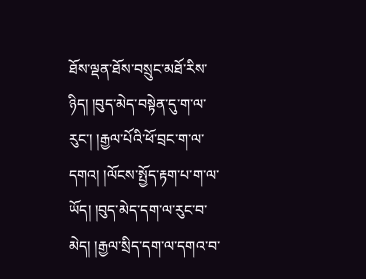ཐོས་ལྡན་ཐོས་བསྲུང་མཐོ་རིས་ཉིད། །བུད་མེད་བསྟེན་དུ་ག་ལ་རུང་། །རྒྱལ་པོའི་ཕོ་བྲང་ག་ལ་དགའ། །ལོངས་སྤྱོད་རྟག་པ་ག་ལ་ཡོད། །བུད་མེད་དག་ལ་རུང་བ་མེད། །རྒྱལ་སྲིད་དག་ལ་དགའ་བ་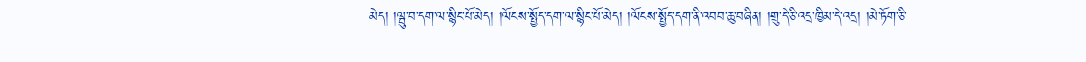མེད། །ལྦུ་བ་དག་ལ་སྙིང་པོ་མེད། །ལོངས་སྤྱོད་དག་ལ་སྙིང་པོ་མེད། །ལོངས་སྤྱོད་དག་ནི་འབབ་ཆུ་བཞིན། །གྲུ་དེ་ཅི་འདྲ་ཁྱིམ་དེ་འདྲ། །མེ་ཏོག་ཅི་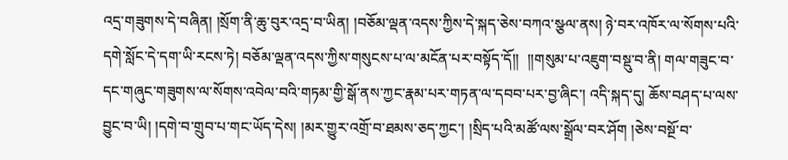འདྲ་གཟུགས་དེ་བཞིན། །སྲོག་ནི་ཆུ་བུར་འདྲ་བ་ཡིན། །བཅོམ་ལྡན་འདས་ཀྱིས་དེ་སྐད་ཅེས་བཀའ་སྩལ་ནས། ཉེ་བར་འཁོར་ལ་སོགས་པའི་དགེ་སློང་དེ་དག་ཡི་རངས་ཏེ། བཅོམ་ལྡན་འདས་ཀྱིས་གསུངས་པ་ལ་མངོན་པར་བསྟོད་དོ།།  །།གསུམ་པ་འཇུག་བསྡུ་བ་ནི། གལ་གཟུང་བ་དང་གཞུང་གཟུགས་ལ་སོགས་འབེལ་བའི་གཏམ་གྱི་སྒོ་ནས་ཀྱང་རྣམ་པར་གཏན་ལ་དབབ་པར་བྱ་ཞིང་། འདི་སྐད་དུ། ཆོས་བཤད་པ་ལས་བྱུང་བ་ཡི། །དགེ་བ་གྲུབ་པ་གང་ཡོད་དེས། །མར་གྱུར་འགྲོ་བ་ཐམས་ཅད་ཀྱང་། །སྲིད་པའི་མཚོ་ལས་སྒྲོལ་བར་ཤོག །ཅེས་བསྔོ་བ་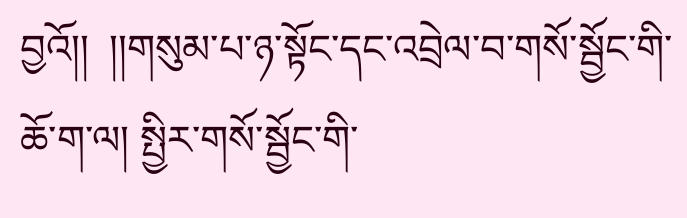བྱའོ།།  །།གསུམ་པ་ཉ་སྟོང་དང་འབྲེལ་བ་གསོ་སྦྱོང་གི་ཆོ་ག་ལ། སྤྱིར་གསོ་སྦྱོང་གི་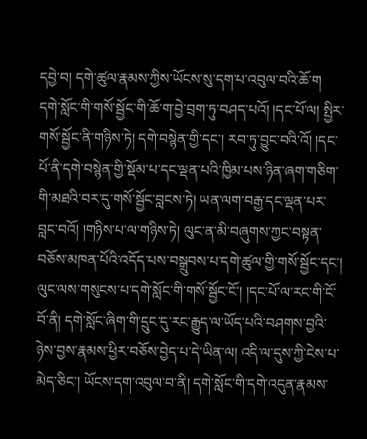དབྱེ་བ། དགེ་ཚུལ་རྣམས་ཀྱིས་ཡོངས་སུ་དག་པ་འབུལ་བའི་ཆོ་ག དགེ་སློང་གི་གསོ་སྦྱོང་གི་ཆོ་ག་བྱེ་བྲག་ཏུ་བཤད་པའོ། །དང་པོ་ལ། སྤྱིར་གསོ་སྦྱོང་ནི་གཉིས་ཏེ། དགེ་བསྙེན་གྱི་དང་། རབ་ཏུ་བྱུང་བའི་འོ། །དང་པོ་ནི་དགེ་བསྙེན་གྱི་སྡོམ་པ་དང་ལྡན་པའི་ཁྱིམ་པས་ཉིན་ཞག་གཅིག་གི་མཐའི་བར་དུ་གསོ་སྦྱོང་བླངས་ཏེ། ཡན་ལག་བརྒྱ་དང་ལྡན་པར་བླང་བའོ། །གཉིས་པ་ལ་གཉིས་ཏེ། ལུང་ན་མི་བཞུགས་ཀྱང་བསྟན་བཅོས་མཁན་པོའི་འདོད་པས་བསྒྲུབས་པ་དགེ་ཚུལ་གྱི་གསོ་སྦྱོང་དང་། ལུང་ལས་གསུངས་པ་དགེ་སློང་གི་གསོ་སྦྱོང་ངོ་། །དང་པོ་ལ་རང་གི་ངོ་བོ་ནི། དགེ་སློང་ཞིག་གི་དྲུང་དུ་རང་རྒྱུད་ལ་ཡོད་པའི་བཤགས་བྱའི་ཉེས་བྱས་རྣམས་ཕྱིར་བཅོས་བྱེད་པ་དེ་ཡིན་ལ། འདི་ལ་དུས་ཀྱི་ངེས་པ་མེད་ཅིང་། ཡོངས་དག་འབུལ་བ་ནི། དགེ་སློང་གི་དགེ་འདུན་རྣམས་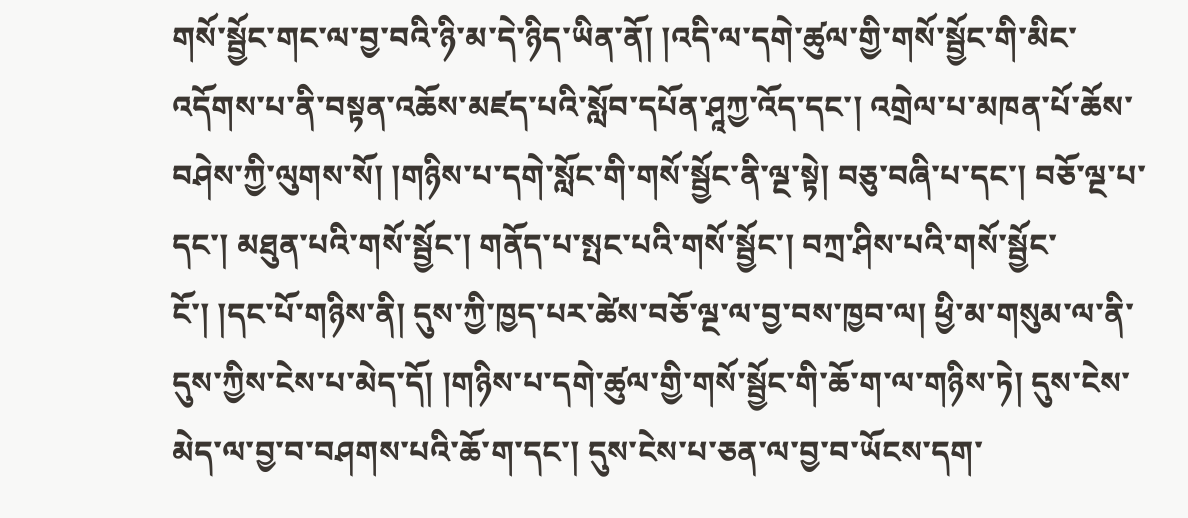གསོ་སྦྱོང་གང་ལ་བྱ་བའི་ཉི་མ་དེ་ཉིད་ཡིན་ནོ། །འདི་ལ་དགེ་ཚུལ་གྱི་གསོ་སྦྱོང་གི་མིང་འདོགས་པ་ནི་བསྟན་འཆོས་མཛད་པའི་སློབ་དཔོན་ཤཱཀྱ་འོད་དང་། འགྲེལ་པ་མཁན་པོ་ཆོས་བཤེས་ཀྱི་ལུགས་སོ། །གཉིས་པ་དགེ་སློང་གི་གསོ་སྦྱོང་ནི་ལྔ་སྟེ། བཅུ་བཞི་པ་དང་། བཅོ་ལྔ་པ་དང་། མཐུན་པའི་གསོ་སྦྱོང་། གནོད་པ་སྤང་པའི་གསོ་སྦྱོང་། བཀྲ་ཤིས་པའི་གསོ་སྦྱོང་ངོ་། །དང་པོ་གཉིས་ནི། དུས་ཀྱི་ཁྱད་པར་ཚེས་བཅོ་ལྔ་ལ་བྱ་བས་ཁྱབ་ལ། ཕྱི་མ་གསུམ་ལ་ནི་དུས་ཀྱིས་ངེས་པ་མེད་དོ། །གཉིས་པ་དགེ་ཚུལ་གྱི་གསོ་སྦྱོང་གི་ཆོ་ག་ལ་གཉིས་ཏེ། དུས་ངེས་མེད་ལ་བྱ་བ་བཤགས་པའི་ཆོ་ག་དང་། དུས་ངེས་པ་ཅན་ལ་བྱ་བ་ཡོངས་དག་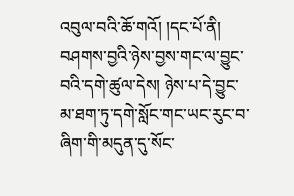འབུལ་བའི་ཆོ་གའོ། །དང་པོ་ནི། བཤགས་བྱའི་ཉེས་བྱས་གང་ལ་བྱུང་བའི་དགེ་ཚུལ་དེས། ཉེས་པ་དེ་བྱུང་མ་ཐག་ཏུ་དགེ་སློང་གང་ཡང་རུང་བ་ཞིག་གི་མདུན་དུ་སོང་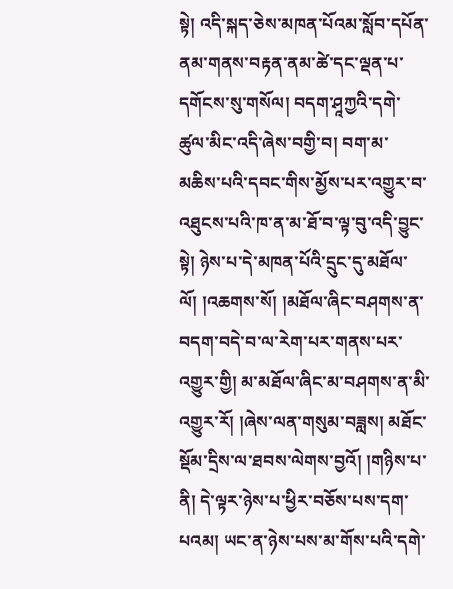སྟེ། འདི་སྐད་ཅེས་མཁན་པོའམ་སློབ་དཔོན་ནམ་གནས་བརྟན་ནམ་ཚེ་དང་ལྡན་པ་དགོངས་སུ་གསོལ། བདག་ཤཱཀྱའི་དགེ་ཚུལ་མིང་འདི་ཞེས་བགྱི་བ། བག་མ་མཆིས་པའི་དབང་གིས་མྱོས་པར་འགྱུར་བ་འཐུངས་པའི་ཁ་ན་མ་ཐོ་བ་ལྟ་བུ་འདི་བྱུང་སྟེ། ཉེས་པ་དེ་མཁན་པོའི་དྲུང་དུ་མཐོལ་ལོ། །འཆགས་སོ། །མཐོལ་ཞིང་བཤགས་ན་བདག་བདེ་བ་ལ་རེག་པར་གནས་པར་འགྱུར་གྱི། མ་མཐོལ་ཞིང་མ་བཤགས་ན་མི་འགྱུར་རོ། །ཞེས་ལན་གསུམ་བཟླས། མཐོང་སྡོམ་དྲིས་ལ་ཐབས་ལེགས་བྱའོ། །གཉིས་པ་ནི། དེ་ལྟར་ཉེས་པ་ཕྱིར་བཅོས་པས་དག་པའམ། ཡང་ན་ཉེས་པས་མ་གོས་པའི་དགེ་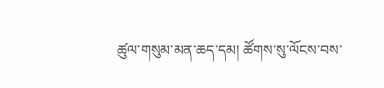ཚུལ་གསུམ་མན་ཆད་དམ། ཚོགས་སུ་ལོངས་བས་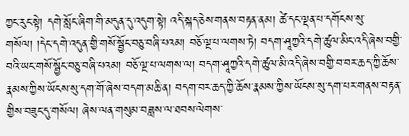ཀྱང་རུང་སྟེ། དགེ་སློང་ཞིག་གི་མདུན་དུ་འདུག་སྟེ། འདི་སྐད་ཅེས་གནས་བརྟན་ནམ། ཚེ་དང་ལྡན་པ་དགོངས་སུ་གསོལ། །དེང་དགེ་འདུན་གྱི་གསོ་སྦྱོང་བཅུ་བཞི་པའམ། བཅོ་ལྔ་པ་ལགས་ཏེ། བདག་ཤཱཀྱའི་དགེ་ཚུལ་མིང་འདི་ཞེས་བགྱི་བའི་ཡང་གསོ་སྦྱོང་བཅུ་བཞི་པའམ། བཅོ་ལྔ་པ་ལགས་ལ། བདག་ཤཱཀྱའི་དགེ་ཚུལ་མི་འདི་ཞེས་བགྱི་བ་བར་ཆད་ཀྱི་ཆོས་རྣམས་ཀྱིས་ཡོངས་སུ་དག་གོ་ཞེས་བདག་མཆི་ན། བདག་བར་ཆད་ཀྱི་ཆོས་རྣམས་ཀྱིས་ཡོངས་སུ་དག་པར་གནས་བརྟན་གྱིས་བཟུང་དུ་གསོལ། ཞེས་ལན་གསུམ་བཟླས་ལ་ཐབས་ལེགས་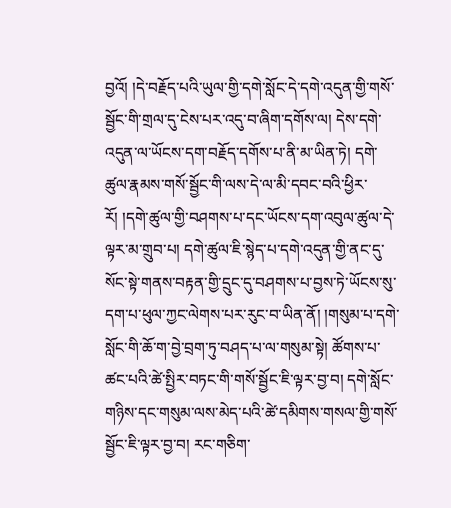བྱའོ། །དེ་བརྗོད་པའི་ཡུལ་གྱི་དགེ་སློང་དེ་དགེ་འདུན་གྱི་གསོ་སྦྱོང་གི་གྲལ་དུ་ངེས་པར་འདུ་བ་ཞིག་དགོས་ལ། དེས་དགེ་འདུན་ལ་ཡོངས་དག་བརྗོད་དགོས་པ་ནི་མ་ཡིན་ཏེ། དགེ་ཚུལ་རྣམས་གསོ་སྦྱོང་གི་ལས་དེ་ལ་མི་དབང་བའི་ཕྱིར་རོ། །དགེ་ཚུལ་གྱི་བཤགས་པ་དང་ཡོངས་དག་འབུལ་ཚུལ་དེ་ལྟར་མ་གྲུབ་པ། དགེ་ཚུལ་ཇི་སྙེད་པ་དགེ་འདུན་གྱི་ནང་དུ་སོང་སྟེ་གནས་བརྟན་གྱི་དྲུང་དུ་བཤགས་པ་བྱས་ཏེ་ཡོངས་སུ་དག་པ་ཕུལ་ཀྱང་ལེགས་པར་རུང་བ་ཡིན་ནོ། །གསུམ་པ་དགེ་སློང་གི་ཆོ་ག་བྱེ་བྲག་ཏུ་བཤད་པ་ལ་གསུམ་སྟེ། ཚོགས་པ་ཚང་པའི་ཚེ་སྤྱིར་བཏང་གི་གསོ་སྦྱོང་ཇི་ལྟར་བྱ་བ། དགེ་སློང་གཉིས་དང་གསུམ་ལས་མེད་པའི་ཚེ་དམིགས་གསལ་གྱི་གསོ་སྦྱོང་ཇི་ལྟར་བྱ་བ། རང་གཅིག་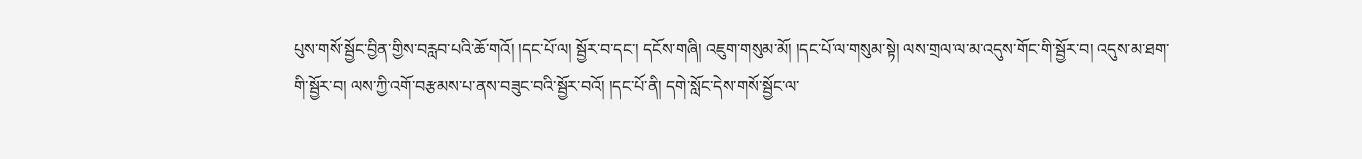པུས་གསོ་སྦྱོང་བྱིན་གྱིས་བརླབ་པའི་ཆོ་གའོ། །དང་པོ་ལ། སྦྱོར་བ་དང་། དངོས་གཞི། འཇུག་གསུམ་མོ། །དང་པོ་ལ་གསུམ་སྟེ། ལས་གྲལ་ལ་མ་འདུས་གོང་གི་སྦྱོར་བ། འདུས་མ་ཐག་གི་སྦྱོར་བ། ལས་ཀྱི་འགོ་བརྩམས་པ་ནས་བཟུང་བའི་སྦྱོར་བའོ། །དང་པོ་ནི། དགེ་སློང་དེས་གསོ་སྦྱོང་ལ་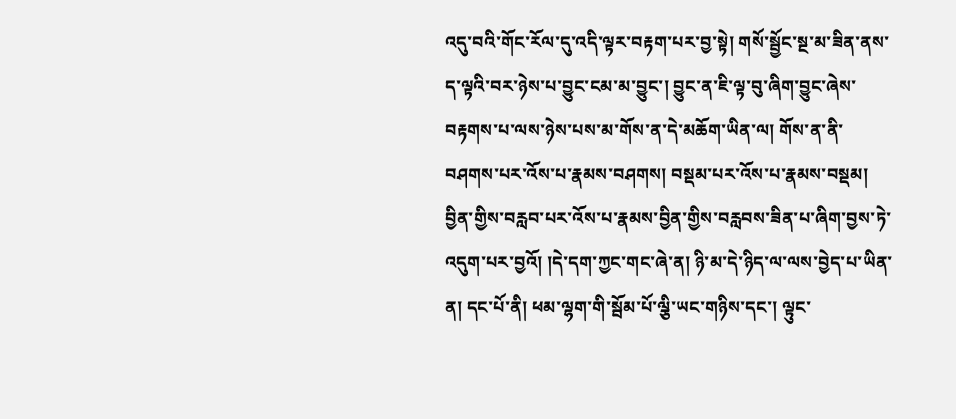འདུ་བའི་གོང་རོལ་དུ་འདི་ལྟར་བརྟག་པར་བྱ་སྟེ། གསོ་སྦྱོང་སྔ་མ་ཟིན་ནས་ད་ལྟའི་བར་ཉེས་པ་བྱུང་ངམ་མ་བྱུང་། བྱུང་ན་ཇི་ལྟ་བུ་ཞིག་བྱུང་ཞེས་བརྟགས་པ་ལས་ཉེས་པས་མ་གོས་ན་དེ་མཆོག་ཡིན་ལ། གོས་ན་ནི་བཤགས་པར་འོས་པ་རྣམས་བཤགས། བསྡམ་པར་འོས་པ་རྣམས་བསྡམ། བྱིན་གྱིས་བརླབ་པར་འོས་པ་རྣམས་བྱིན་གྱིས་བརླབས་ཟིན་པ་ཞིག་བྱས་ཏེ་འདུག་པར་བྱའོ། །དེ་དག་ཀྱང་གང་ཞེ་ན། ཉི་མ་དེ་ཉིད་ལ་ལས་བྱེད་པ་ཡིན་ན། དང་པོ་ནི། ཕམ་ལྷག་གི་སྦོམ་པོ་ལྕི་ཡང་གཉིས་དང་། ལྟུང་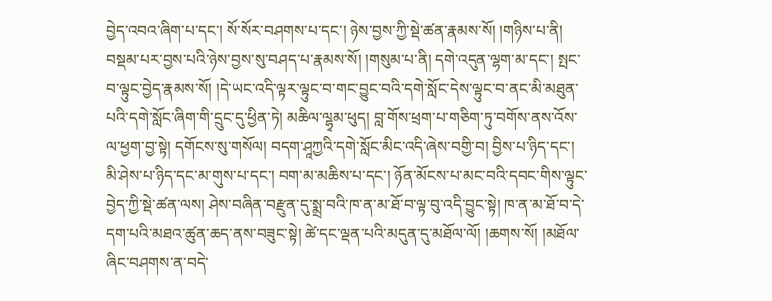བྱེད་འབའ་ཞིག་པ་དང་། སོ་སོར་བཤགས་པ་དང་། ཉེས་བྱས་ཀྱི་སྡེ་ཚན་རྣམས་སོ། །གཉིས་པ་ནི། བསྡམ་པར་བྱས་པའི་ཉེས་བྱས་སུ་བཤད་པ་རྣམས་སོ། །གསུམ་པ་ནི། དགེ་འདུན་ལྷག་མ་དང་། སྤང་བ་ལྟུང་བྱེད་རྣམས་སོ། །དེ་ཡང་འདི་ལྟར་ལྟུང་བ་གང་བྱུང་བའི་དགེ་སློང་དེས་ལྟུང་བ་ནང་མི་མཐུན་པའི་དགེ་སློང་ཞིག་གི་དྲུང་དུ་ཕྱིན་ཏེ། མཆིལ་ལྷྭམ་ཕུད། བླ་གོས་ཕྲག་པ་གཅིག་ཏུ་བགོས་ནས་འོས་ལ་ཕྱག་བྱ་སྟེ། དགོངས་སུ་གསོལ། བདག་ཤཱཀྱའི་དགེ་སློང་མིང་འདི་ཞེས་བགྱི་བ། བྱིས་པ་ཉིད་དང་། མི་ཤེས་པ་ཉིད་དང་མ་གུས་པ་དང་། བག་མ་མཆིས་པ་དང་། ཉོན་མོངས་པ་མང་བའི་དབང་གིས་ལྟུང་བྱེད་ཀྱི་སྡེ་ཚན་ལས། ཤེས་བཞིན་བརྫུན་དུ་སྨྲ་བའི་ཁ་ན་མ་ཐོ་བ་ལྟ་བུ་འདི་བྱུང་སྟེ། ཁ་ན་མ་ཐོ་བ་དེ་དག་པའི་མཐའ་ཚུན་ཆད་ནས་བཟུང་སྟེ། ཚེ་དང་ལྡན་པའི་མདུན་དུ་མཐོལ་ལོ། །ཆགས་སོ། །མཐོལ་ཞིང་བཤགས་ན་བདེ་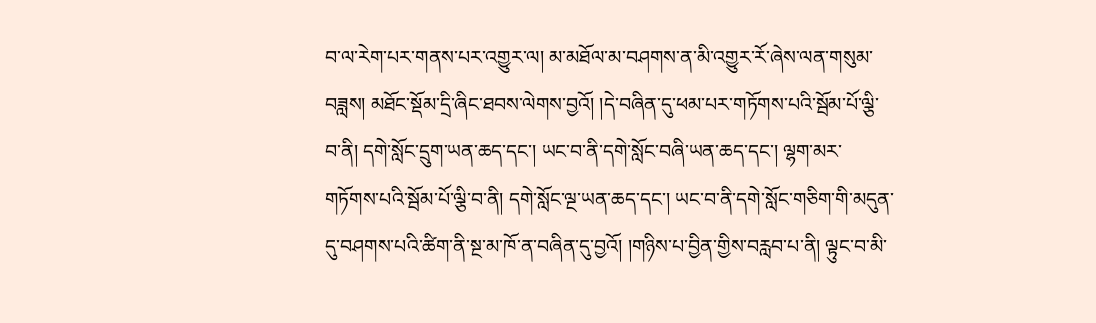བ་ལ་རེག་པར་གནས་པར་འགྱུར་ལ། མ་མཐོལ་མ་བཤགས་ན་མི་འགྱུར་རོ་ཞེས་ལན་གསུམ་བཟླས། མཐོང་སྡོམ་དྲི་ཞིང་ཐབས་ལེགས་བྱའོ། །དེ་བཞིན་དུ་ཕམ་པར་གཏོགས་པའི་སྦོམ་པོ་ལྕི་བ་ནི། དགེ་སློང་དྲུག་ཡན་ཆད་དང་། ཡང་བ་ནི་དགེ་སློང་བཞི་ཡན་ཆད་དང་། ལྷག་མར་གཏོགས་པའི་སྦོམ་པོ་ལྕི་བ་ནི། དགེ་སློང་ལྔ་ཡན་ཆད་དང་། ཡང་བ་ནི་དགེ་སློང་གཅིག་གི་མདུན་དུ་བཤགས་པའི་ཚིག་ནི་སྔ་མ་ཁོ་ན་བཞིན་དུ་བྱའོ། །གཉིས་པ་བྱིན་གྱིས་བརླབ་པ་ནི། ལྟུང་བ་མི་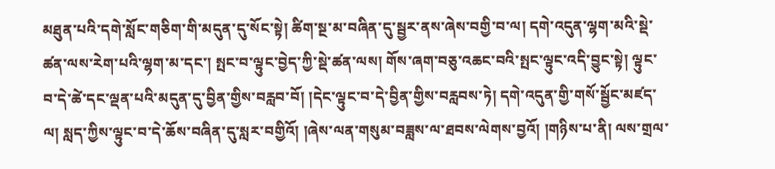མཐུན་པའི་དགེ་སློང་གཅིག་གི་མདུན་དུ་སོང་སྟེ། ཚིག་སྔ་མ་བཞིན་དུ་སྦྱར་ནས་ཞེས་བགྱི་བ་ལ། དགེ་འདུན་ལྷག་མའི་སྡེ་ཚན་ལས་རེག་པའི་ལྷག་མ་དང་། སྤང་བ་ལྟུང་བྱེད་ཀྱི་སྡེ་ཚན་ལས། གོས་ཞག་བཅུ་འཆང་བའི་སྤང་ལྟུང་འདི་བྱུང་སྟེ། ལྟུང་བ་དེ་ཚེ་དང་ལྡན་པའི་མདུན་དུ་བྱིན་གྱིས་བརླབ་བོ། །དེང་ལྟུང་བ་དེ་བྱིན་གྱིས་བརླབས་ཏེ། དགེ་འདུན་གྱི་གསོ་སྦྱོང་མཛད་ལ། སླད་ཀྱིས་ལྟུང་བ་དེ་ཆོས་བཞིན་དུ་སླར་བགྱིའོ། །ཞེས་ལན་གསུམ་བཟླས་ལ་ཐབས་ལེགས་བྱའོ། །གཉིས་པ་ནི། ལས་གྲལ་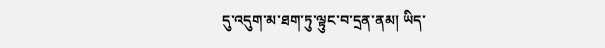དུ་འདུག་མ་ཐག་ཏུ་ལྟུང་བ་དྲན་ནམ། ཡིད་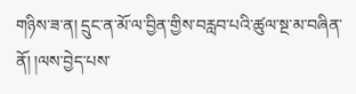གཉིས་ཟ་ན། དྲུང་ན་མོ་ལ་བྱིན་གྱིས་བརླབ་པའི་ཚུལ་སྔ་མ་བཞིན་ནོ། །ལས་བྱེད་པས་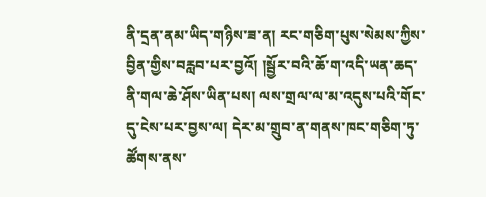ནི་དྲན་ནམ་ཡིད་གཉིས་ཟ་ན། རང་གཅིག་པུས་སེམས་ཀྱིས་བྱིན་གྱིས་བརླབ་པར་བྱའོ། །སྦྱོར་བའི་ཆོ་ག་འདི་ཡན་ཆད་ནི་གལ་ཆེ་ཤོས་ཡིན་པས། ལས་གྲལ་ལ་མ་འདུས་པའི་གོང་དུ་ངེས་པར་བྱས་ལ། དེར་མ་གྲུབ་ན་གནས་ཁང་གཅིག་ཏུ་ཚོགས་ནས་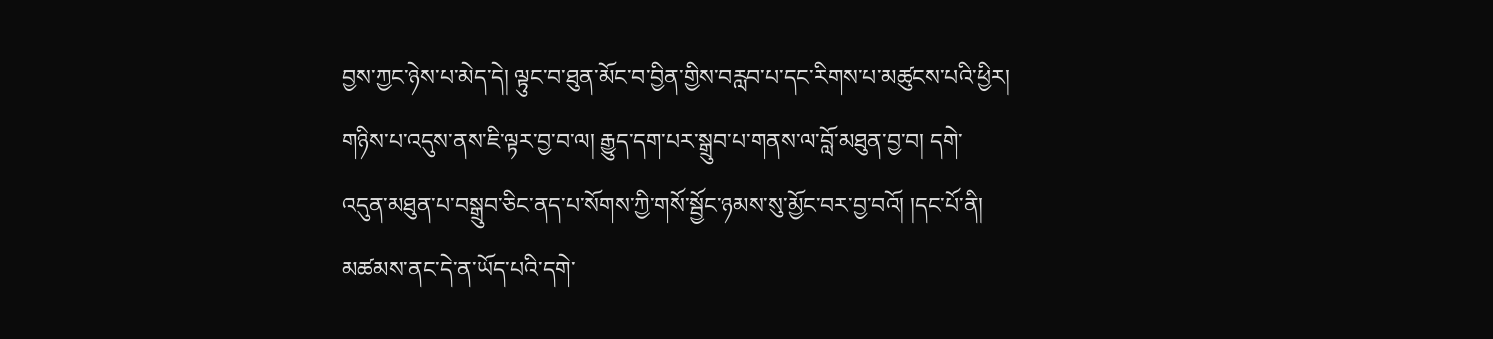བྱས་ཀྱང་ཉེས་པ་མེད་དེ། ལྟུང་བ་ཐུན་མོང་བ་བྱིན་གྱིས་བརླབ་པ་དང་རིགས་པ་མཚུངས་པའི་ཕྱིར། གཉིས་པ་འདུས་ནས་ཇི་ལྟར་བྱ་བ་ལ། རྒྱུད་དག་པར་སྒྲུབ་པ་གནས་ལ་བློ་མཐུན་བྱ་བ། དགེ་འདུན་མཐུན་པ་བསྒྲུབ་ཅིང་ནད་པ་སོགས་ཀྱི་གསོ་སྦྱོང་ཉམས་སུ་མྱོང་བར་བྱ་བའོ། །དང་པོ་ནི། མཚམས་ནང་དེ་ན་ཡོད་པའི་དགེ་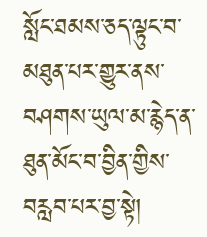སློང་ཐམས་ཅད་ལྟུང་བ་མཐུན་པར་གྱུར་ནས་བཤགས་ཡུལ་མ་རྙེད་ན་ཐུན་མོང་བ་བྱིན་གྱིས་བརླབ་པར་བྱ་སྟེ།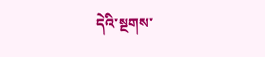དེའི་སྔགས་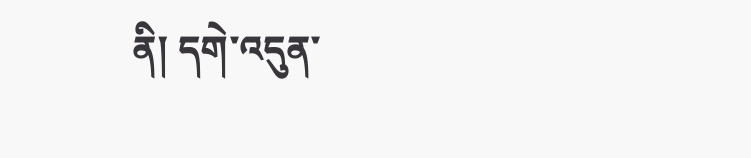ནི། དགེ་འདུན་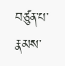བཙུན་པ་རྣམས་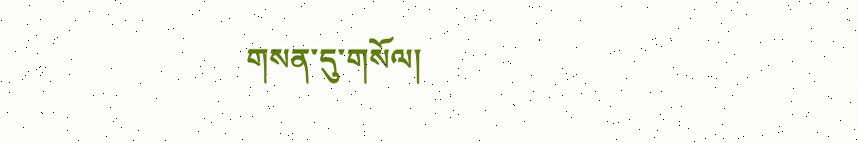གསན་དུ་གསོལ།